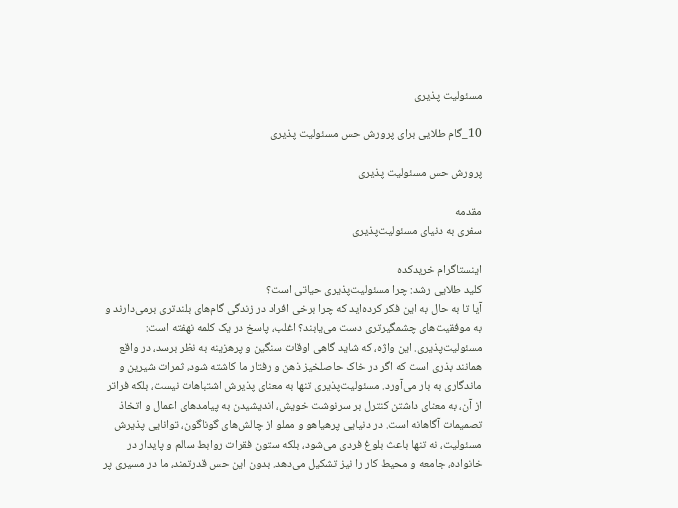مسئولیت پذیری

10_گام طلایی برای پرورش حس مسئولیت پذیری

پرورش حس مسئولیت پذیری

مقدمه
سفری به دنیای مسئولیت‌پذیری

اینستاگرام خریدکده
کلید طلایی رشد: چرا مسئولیت‌پذیری حیاتی است؟
آیا تا به حال به این فکر کرده‌اید که چرا برخی افراد در زندگی گام‌های بلندتری برمی‌دارند و به موفقیت‌های چشمگیرتری دست می‌یابند؟ اغلب، پاسخ در یک کلمه نهفته است: مسئولیت‌پذیری. این واژه، که شاید گاهی اوقات سنگین و پرهزینه به نظر برسد، در واقع همانند بذری است که اگر در خاک حاصلخیز ذهن و رفتار ما کاشته شود، ثمرات شیرین و ماندگاری به بار می‌آورد. مسئولیت‌پذیری تنها به معنای پذیرش اشتباهات نیست، بلکه فراتر از آن، به معنای داشتن کنترل بر سرنوشت خویش، اندیشیدن به پیامدهای اعمال و اتخاذ تصمیمات آگاهانه است. در دنیایی پرهیاهو و مملو از چالش‌های گوناگون، توانایی پذیرش مسئولیت، نه تنها باعث بلوغ فردی می‌شود، بلکه ستون فقرات روابط سالم و پایدار در خانواده، جامعه و محیط کار را نیز تشکیل می‌دهد. بدون این حس قدرتمند، ما در مسیری پر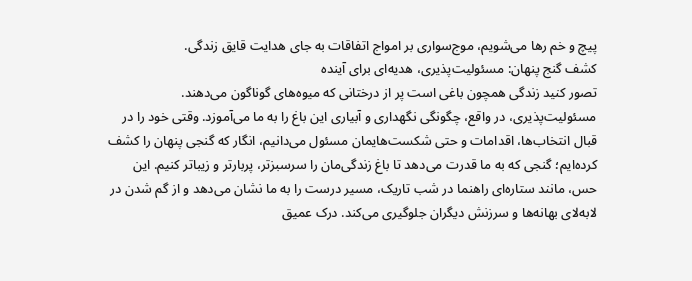پیچ و خم رها می‌شویم، موج‌سواری بر امواج اتفاقات به جای هدایت قایق زندگی.
کشف گنج پنهان: مسئولیت‌پذیری، هدیه‌ای برای آینده
تصور کنید زندگی همچون باغی است پر از درختانی که میوه‌های گوناگون می‌دهند. مسئولیت‌پذیری، در واقع، چگونگی نگهداری و آبیاری این باغ را به ما می‌آموزد. وقتی خود را در قبال انتخاب‌ها، اقدامات و حتی شکست‌هایمان مسئول می‌دانیم، انگار که گنجی پنهان را کشف کرده‌ایم؛ گنجی که به ما قدرت می‌دهد تا باغ زندگی‌مان را سرسبزتر، پربارتر و زیباتر کنیم. این حس، مانند ستاره‌ای راهنما در شب تاریک، مسیر درست را به ما نشان می‌دهد و از گم شدن در لابه‌لای بهانه‌ها و سرزنش دیگران جلوگیری می‌کند. درک عمیق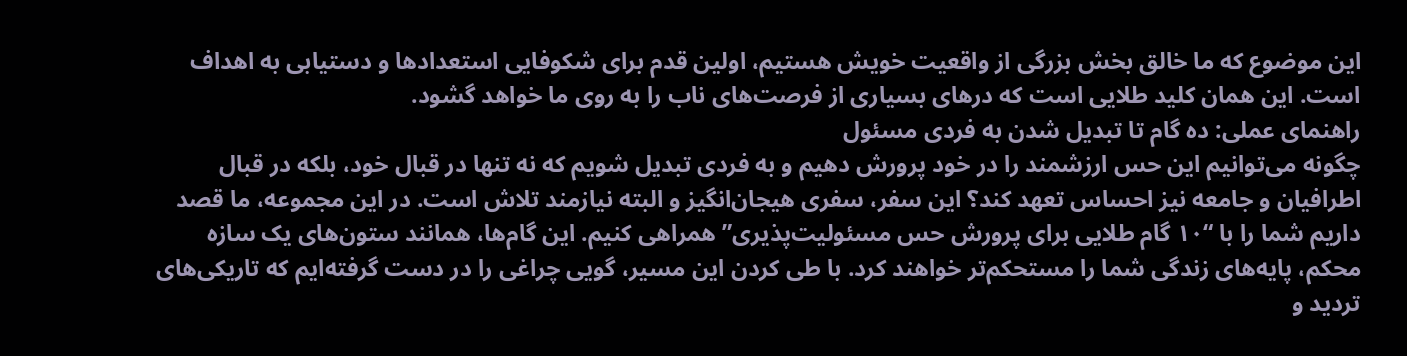این موضوع که ما خالق بخش بزرگی از واقعیت خویش هستیم، اولین قدم برای شکوفایی استعدادها و دستیابی به اهداف است. این همان کلید طلایی است که درهای بسیاری از فرصت‌های ناب را به روی ما خواهد گشود.
راهنمای عملی: ده گام تا تبدیل شدن به فردی مسئول
چگونه می‌توانیم این حس ارزشمند را در خود پرورش دهیم و به فردی تبدیل شویم که نه تنها در قبال خود، بلکه در قبال اطرافیان و جامعه نیز احساس تعهد کند؟ این سفر، سفری هیجان‌انگیز و البته نیازمند تلاش است. در این مجموعه، ما قصد داریم شما را با “۱۰ گام طلایی برای پرورش حس مسئولیت‌پذیری” همراهی کنیم. این گام‌ها، همانند ستون‌های یک سازه محکم، پایه‌های زندگی شما را مستحکم‌تر خواهند کرد. با طی کردن این مسیر، گویی چراغی را در دست گرفته‌ایم که تاریکی‌های تردید و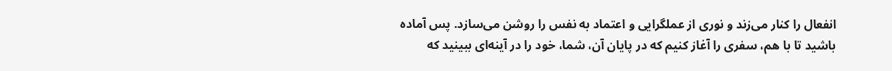انفعال را کنار می‌زند و نوری از عملگرایی و اعتماد به نفس را روشن می‌سازد. پس آماده باشید تا با هم، سفری را آغاز کنیم که در پایان آن، شما، خود را در آینه‌ای ببینید که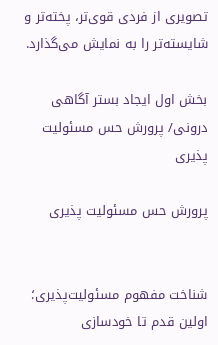تصویری از فردی قوی‌تر، پخته‌تر و شایسته‌تر را به نمایش می‌گذارد.

بخش اول ایجاد بستر آگاهی درونی/ پرورش حس مسئولیت پذیری

پرورش حس مسئولیت پذیری


شناخت مفهوم مسئولیت‌پذیری؛ اولین قدم تا خودسازی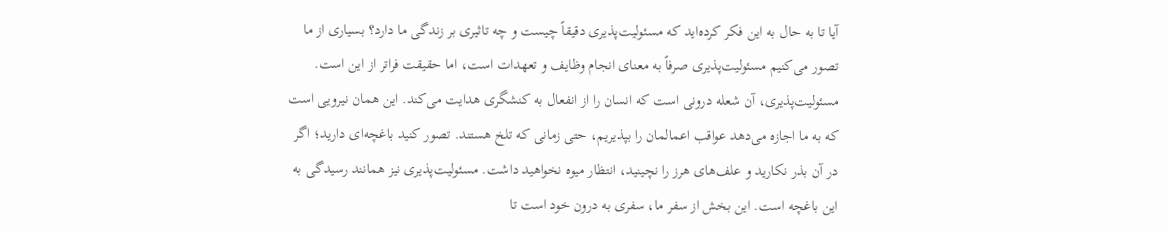آیا تا به حال به این فکر کرده‌اید که مسئولیت‌پذیری دقیقاً چیست و چه تاثیری بر زندگی ما دارد؟ بسیاری از ما تصور می‌کنیم مسئولیت‌پذیری صرفاً به معنای انجام وظایف و تعهدات است، اما حقیقت فراتر از این است. مسئولیت‌پذیری، آن شعله درونی است که انسان را از انفعال به کنشگری هدایت می‌کند. این همان نیرویی است که به ما اجازه می‌دهد عواقب اعمالمان را بپذیریم، حتی زمانی که تلخ هستند. تصور کنید باغچه‌ای دارید؛ اگر در آن بذر نکارید و علف‌های هرز را نچینید، انتظار میوه نخواهید داشت. مسئولیت‌پذیری نیز همانند رسیدگی به این باغچه است. این بخش از سفر ما، سفری به درون خود است تا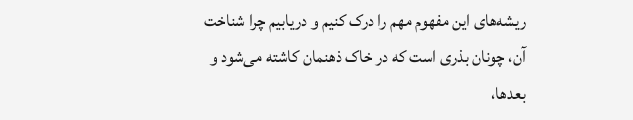ریشه‌های این مفهوم مهم را درک کنیم و دریابیم چرا شناخت آن، چونان بذری است که در خاک ذهنمان کاشته می‌شود و بعدها،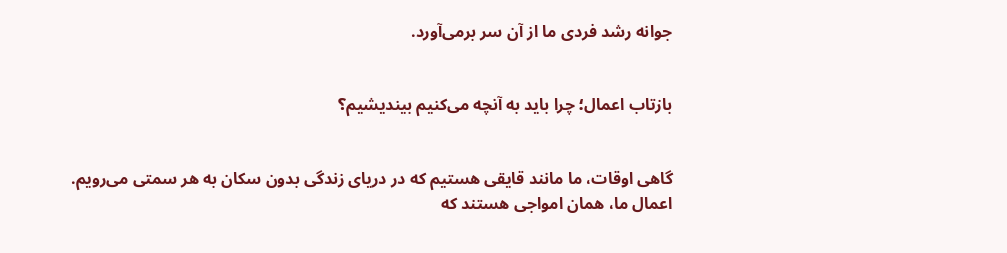جوانه رشد فردی ما از آن سر برمی‌آورد.


بازتاب اعمال؛ چرا باید به آنچه می‌کنیم بیندیشیم؟


گاهی اوقات، ما مانند قایقی هستیم که در دریای زندگی بدون سکان به هر سمتی می‌رویم. اعمال ما، همان امواجی هستند که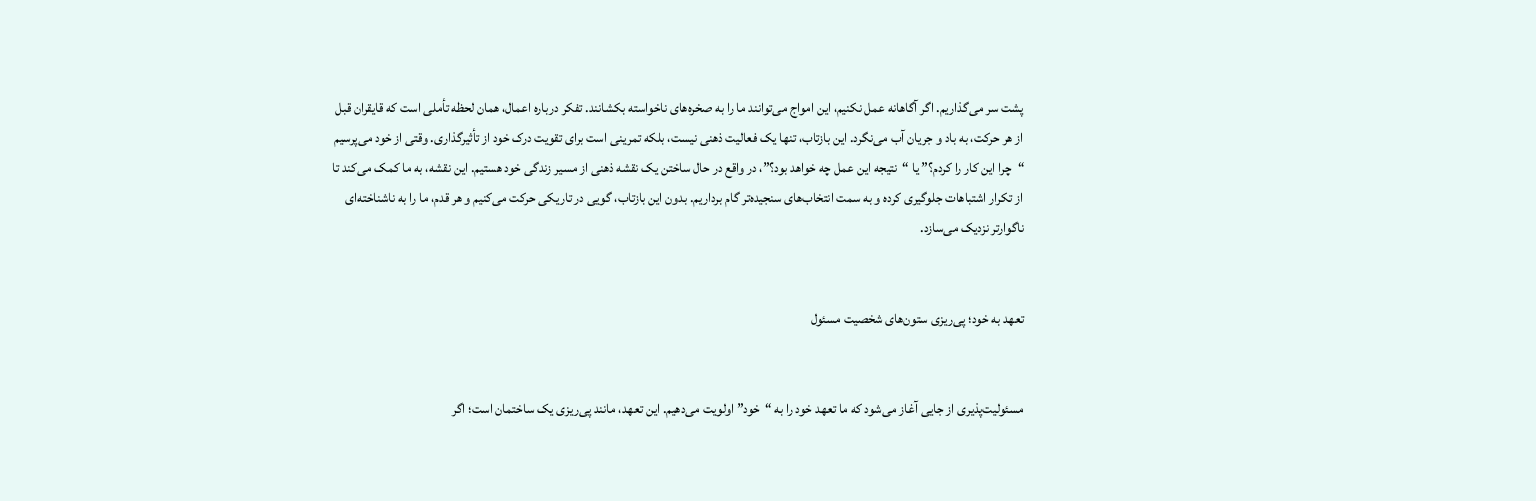پشت سر می‌گذاریم. اگر آگاهانه عمل نکنیم، این امواج می‌توانند ما را به صخره‌های ناخواسته بکشانند. تفکر درباره اعمال، همان لحظه تأملی است که قایقران قبل از هر حرکت، به باد و جریان آب می‌نگرد. این بازتاب، تنها یک فعالیت ذهنی نیست، بلکه تمرینی است برای تقویت درک خود از تأثیرگذاری. وقتی از خود می‌پرسیم “چرا این کار را کردم؟” یا “نتیجه این عمل چه خواهد بود؟”، در واقع در حال ساختن یک نقشه ذهنی از مسیر زندگی خود هستیم. این نقشه، به ما کمک می‌کند تا از تکرار اشتباهات جلوگیری کرده و به سمت انتخاب‌های سنجیده‌تر گام برداریم. بدون این بازتاب، گویی در تاریکی حرکت می‌کنیم و هر قدم، ما را به ناشناخته‌ای ناگوارتر نزدیک می‌سازد.


تعهد به خود؛ پی‌ریزی ستون‌های شخصیت مسئول


مسئولیت‌پذیری از جایی آغاز می‌شود که ما تعهد خود را به “خود” اولویت می‌دهیم. این تعهد، مانند پی‌ریزی یک ساختمان است؛ اگر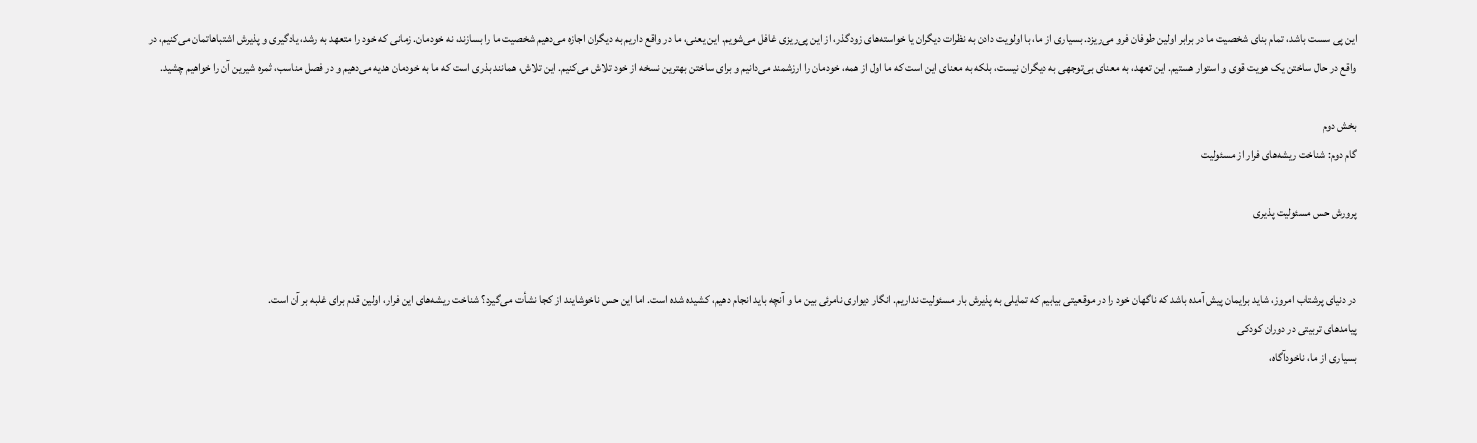این پی سست باشد، تمام بنای شخصیت ما در برابر اولین طوفان فرو می‌ریزد. بسیاری از ما، با اولویت دادن به نظرات دیگران یا خواسته‌های زودگذر، از این پی‌ریزی غافل می‌شویم. این یعنی، ما در واقع داریم به دیگران اجازه می‌دهیم شخصیت ما را بسازند، نه خودمان. زمانی که خود را متعهد به رشد، یادگیری و پذیرش اشتباهاتمان می‌کنیم، در واقع در حال ساختن یک هویت قوی و استوار هستیم. این تعهد، به معنای بی‌توجهی به دیگران نیست، بلکه به معنای این است که ما اول از همه، خودمان را ارزشمند می‌دانیم و برای ساختن بهترین نسخه از خود تلاش می‌کنیم. این تلاش، همانند بذری است که ما به خودمان هدیه می‌دهیم و در فصل مناسب، ثمره شیرین آن را خواهیم چشید.

بخش دوم
گام دوم: شناخت ریشه‌های فرار از مسئولیت

پرورش حس مسئولیت پذیری


در دنیای پرشتاب امروز، شاید برایمان پیش آمده باشد که ناگهان خود را در موقعیتی بیابیم که تمایلی به پذیرش بار مسئولیت نداریم. انگار دیواری نامرئی بین ما و آنچه باید انجام دهیم، کشیده شده است. اما این حس ناخوشایند از کجا نشأت می‌گیرد؟ شناخت ریشه‌های این فرار، اولین قدم برای غلبه بر آن است.
پیامدهای تربیتی در دوران کودکی
بسیاری از ما، ناخودآگاه،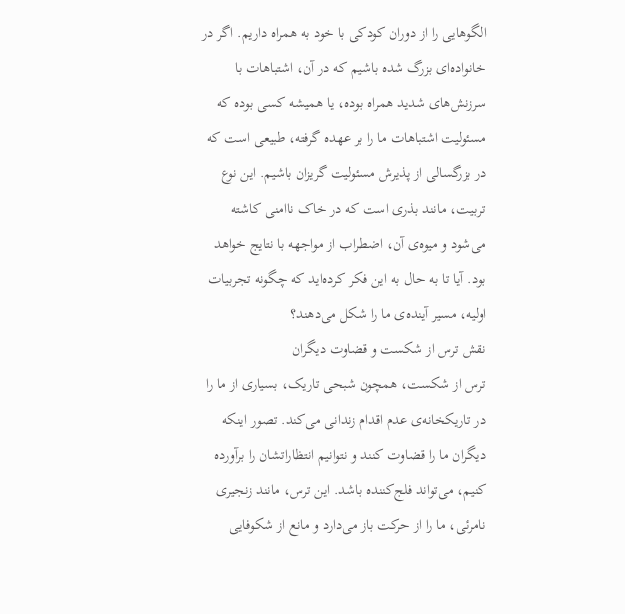الگوهایی را از دوران کودکی با خود به همراه داریم. اگر در خانواده‌ای بزرگ شده باشیم که در آن، اشتباهات با سرزنش‌های شدید همراه بوده، یا همیشه کسی بوده که مسئولیت اشتباهات ما را بر عهده گرفته، طبیعی است که در بزرگسالی از پذیرش مسئولیت گریزان باشیم. این نوع تربیت، مانند بذری است که در خاک ناامنی کاشته می‌شود و میوه‌ی آن، اضطراب از مواجهه با نتایج خواهد بود. آیا تا به حال به این فکر کرده‌اید که چگونه تجربیات اولیه، مسیر آینده‌ی ما را شکل می‌دهند؟
نقش ترس از شکست و قضاوت دیگران
ترس از شکست، همچون شبحی تاریک، بسیاری از ما را در تاریکخانه‌ی عدم اقدام زندانی می‌کند. تصور اینکه دیگران ما را قضاوت کنند و نتوانیم انتظاراتشان را برآورده کنیم، می‌تواند فلج‌کننده باشد. این ترس، مانند زنجیری نامرئی، ما را از حرکت باز می‌دارد و مانع از شکوفایی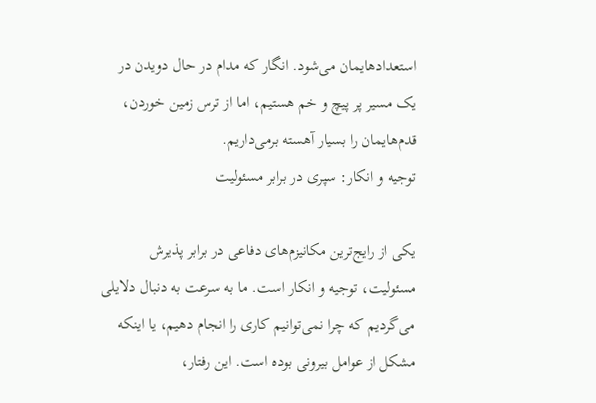استعدادهایمان می‌شود. انگار که مدام در حال دویدن در یک مسیر پر پیچ و خم هستیم، اما از ترس زمین خوردن، قدم‌هایمان را بسیار آهسته برمی‌داریم.
توجیه و انکار: سپری در برابر مسئولیت

یکی از رایج‌ترین مکانیزم‌های دفاعی در برابر پذیرش مسئولیت، توجیه و انکار است. ما به سرعت به دنبال دلایلی می‌گردیم که چرا نمی‌توانیم کاری را انجام دهیم، یا اینکه مشکل از عوامل بیرونی بوده است. این رفتار،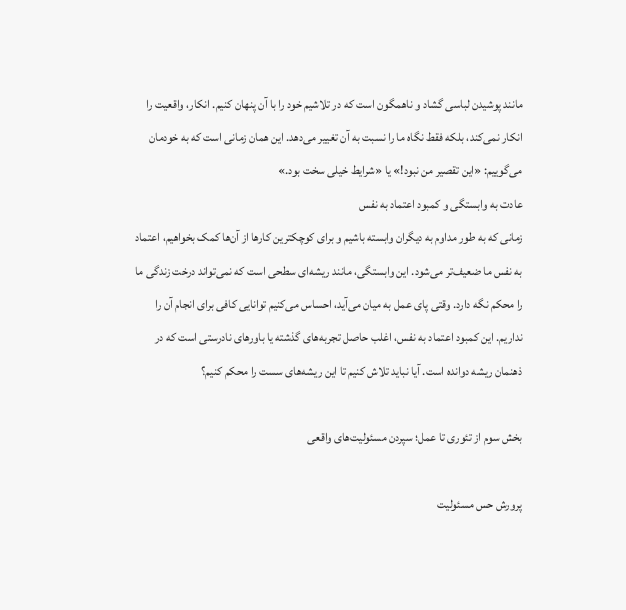مانند پوشیدن لباسی گشاد و ناهمگون است که در تلاشیم خود را با آن پنهان کنیم. انکار، واقعیت را انکار نمی‌کند، بلکه فقط نگاه ما را نسبت به آن تغییر می‌دهد. این همان زمانی است که به خودمان می‌گوییم: «این تقصیر من نبود!» یا «شرایط خیلی سخت بود.»
عادت به وابستگی و کمبود اعتماد به نفس
زمانی که به طور مداوم به دیگران وابسته باشیم و برای کوچکترین کارها از آن‌ها کمک بخواهیم، اعتماد به نفس ما ضعیف‌تر می‌شود. این وابستگی، مانند ریشه‌ای سطحی است که نمی‌تواند درخت زندگی ما را محکم نگه دارد. وقتی پای عمل به میان می‌آید، احساس می‌کنیم توانایی کافی برای انجام آن را نداریم. این کمبود اعتماد به نفس، اغلب حاصل تجربه‌های گذشته یا باورهای نادرستی است که در ذهنمان ریشه دوانده است. آیا نباید تلاش کنیم تا این ریشه‌های سست را محکم کنیم؟

بخش سوم از تئوری تا عمل؛ سپردن مسئولیت‌های واقعی

پرورش حس مسئولیت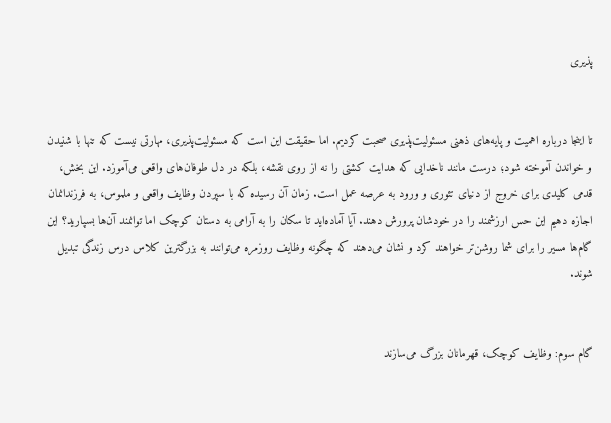پذیری


تا اینجا درباره اهمیت و پایه‌های ذهنی مسئولیت‌پذیری صحبت کردیم. اما حقیقت این است که مسئولیت‌پذیری، مهارتی نیست که تنها با شنیدن و خواندن آموخته شود؛ درست مانند ناخدایی که هدایت کشتی را نه از روی نقشه، بلکه در دل طوفان‌های واقعی می‌آموزد. این بخش، قدمی کلیدی برای خروج از دنیای تئوری و ورود به عرصه عمل است. زمان آن رسیده که با سپردن وظایف واقعی و ملموس، به فرزندانمان اجازه دهیم این حس ارزشمند را در خودشان پرورش دهند. آیا آماده‌اید تا سکان را به آرامی به دستان کوچک اما توانمند آن‌ها بسپارید؟ این گام‌ها مسیر را برای شما روشن‌تر خواهند کرد و نشان می‌دهند که چگونه وظایف روزمره می‌توانند به بزرگترین کلاس درس زندگی تبدیل شوند.


گام سوم: وظایف کوچک، قهرمانان بزرگ می‌سازند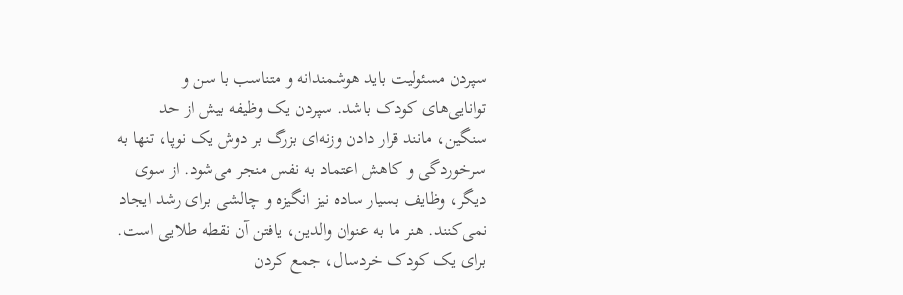سپردن مسئولیت باید هوشمندانه و متناسب با سن و توانایی‌های کودک باشد. سپردن یک وظیفه بیش از حد سنگین، مانند قرار دادن وزنه‌ای بزرگ بر دوش یک نوپا، تنها به سرخوردگی و کاهش اعتماد به نفس منجر می‌شود. از سوی دیگر، وظایف بسیار ساده نیز انگیزه و چالشی برای رشد ایجاد نمی‌کنند. هنر ما به عنوان والدین، یافتن آن نقطه طلایی است. برای یک کودک خردسال، جمع کردن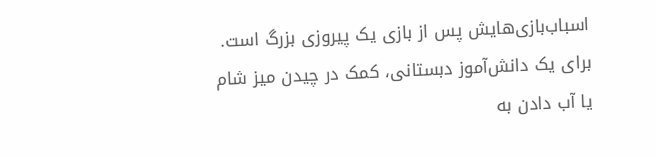اسباب‌بازی‌هایش پس از بازی یک پیروزی بزرگ است. برای یک دانش‌آموز دبستانی، کمک در چیدن میز شام یا آب دادن به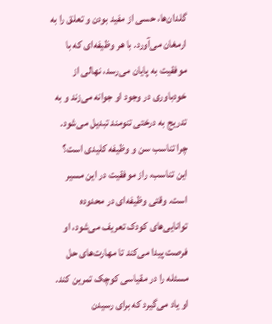گلدان‌ها، حسی از مفید بودن و تعلق را به ارمغان می‌آورد. با هر وظیفه‌ای که با موفقیت به پایان می‌رسد، نهالی از خودباوری در وجود او جوانه می‌زند و به تدریج به درختی تنومند تبدیل می‌شود.
چرا تناسب سن و وظیفه کلیدی است؟
این تناسب، راز موفقیت در این مسیر است. وقتی وظیفه‌ای در محدوده توانایی‌های کودک تعریف می‌شود، او فرصت پیدا می‌کند تا مهارت‌های حل مسئله را در مقیاسی کوچک تمرین کند. او یاد می‌گیرد که برای رسیدن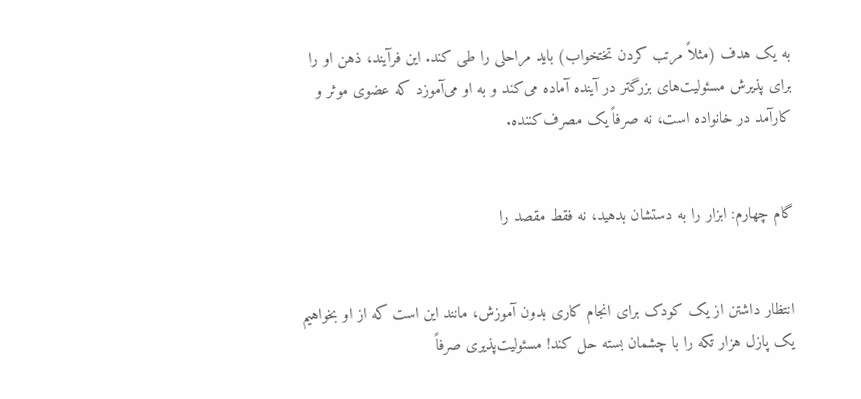به یک هدف (مثلاً مرتب کردن تختخواب) باید مراحلی را طی کند. این فرآیند، ذهن او را برای پذیرش مسئولیت‌های بزرگتر در آینده آماده می‌کند و به او می‌آموزد که عضوی موثر و کارآمد در خانواده است، نه صرفاً یک مصرف‌کننده.


گام چهارم: ابزار را به دستشان بدهید، نه فقط مقصد را


انتظار داشتن از یک کودک برای انجام کاری بدون آموزش، مانند این است که از او بخواهیم یک پازل هزار تکه را با چشمان بسته حل کند! مسئولیت‌پذیری صرفاً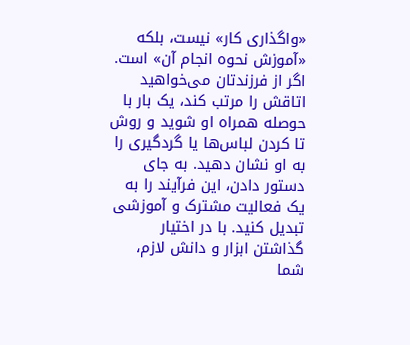«واگذاری کار» نیست، بلکه «آموزش نحوه انجام آن» است. اگر از فرزندتان می‌خواهید اتاقش را مرتب کند، یک بار با حوصله همراه او شوید و روش تا کردن لباس‌ها یا گردگیری را به او نشان دهید. به جای دستور دادن، این فرآیند را به یک فعالیت مشترک و آموزشی تبدیل کنید. با در اختیار گذاشتن ابزار و دانش لازم، شما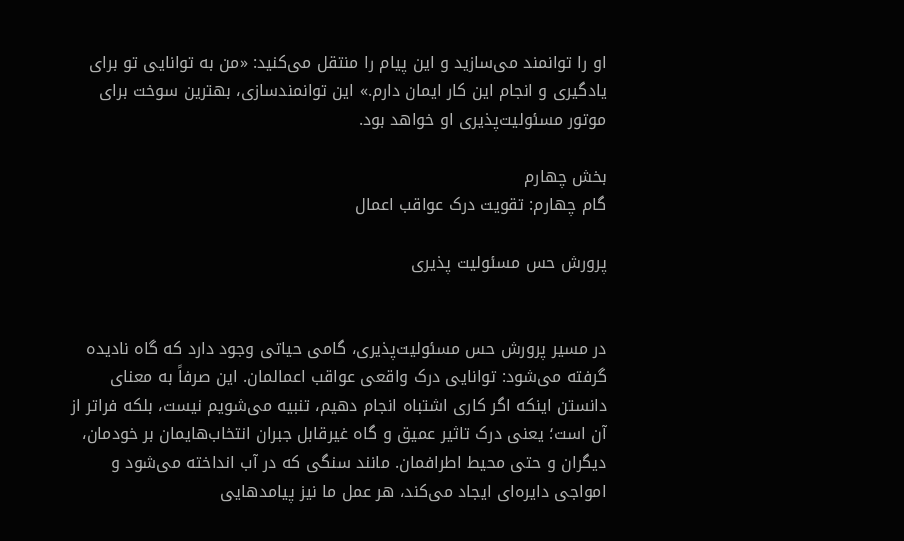او را توانمند می‌سازید و این پیام را منتقل می‌کنید: «من به توانایی تو برای یادگیری و انجام این کار ایمان دارم.» این توانمندسازی، بهترین سوخت برای موتور مسئولیت‌پذیری او خواهد بود.

بخش چهارم
گام چهارم: تقویت درک عواقب اعمال

پرورش حس مسئولیت پذیری


در مسیر پرورش حس مسئولیت‌پذیری، گامی حیاتی وجود دارد که گاه نادیده گرفته می‌شود: توانایی درک واقعی عواقب اعمالمان. این صرفاً به معنای دانستن اینکه اگر کاری اشتباه انجام دهیم، تنبیه می‌شویم نیست، بلکه فراتر از آن است؛ یعنی درک تاثیر عمیق و گاه غیرقابل جبران انتخاب‌هایمان بر خودمان، دیگران و حتی محیط اطرافمان. مانند سنگی که در آب انداخته می‌شود و امواجی دایره‌ای ایجاد می‌کند، هر عمل ما نیز پیامدهایی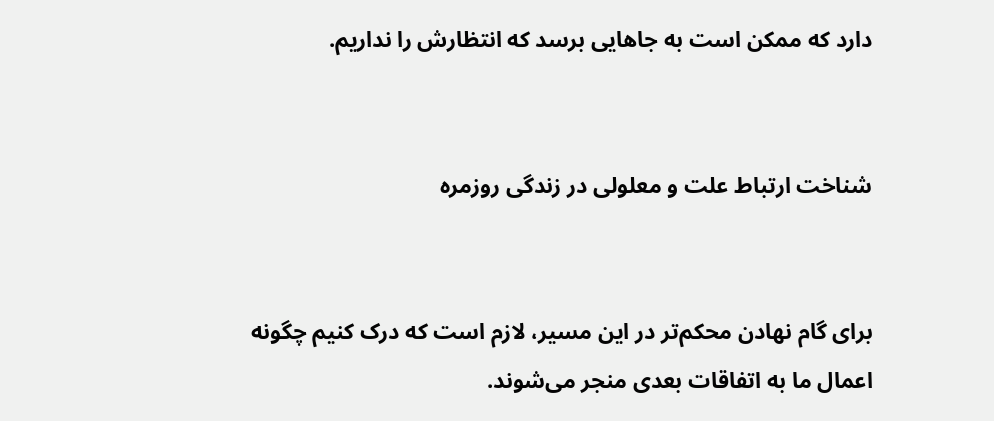دارد که ممکن است به جاهایی برسد که انتظارش را نداریم.


شناخت ارتباط علت و معلولی در زندگی روزمره


برای گام نهادن محکم‌تر در این مسیر، لازم است که درک کنیم چگونه اعمال ما به اتفاقات بعدی منجر می‌شوند.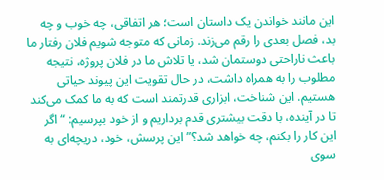این مانند خواندن یک داستان است؛ هر اتفاقی، چه خوب و چه بد، فصل بعدی را رقم می‌زند. زمانی که متوجه شویم فلان رفتار ما باعث ناراحتی دوستمان شد، یا تلاش ما در فلان پروژه، نتیجه مطلوب را به همراه داشت، در حال تقویت این پیوند حیاتی هستیم. این شناخت، ابزاری قدرتمند است که به ما کمک می‌کند تا در آینده، با دقت بیشتری قدم برداریم و از خود بپرسیم: “اگر این کار را بکنم، چه خواهد شد؟” این پرسش، خود، دریچه‌ای به سوی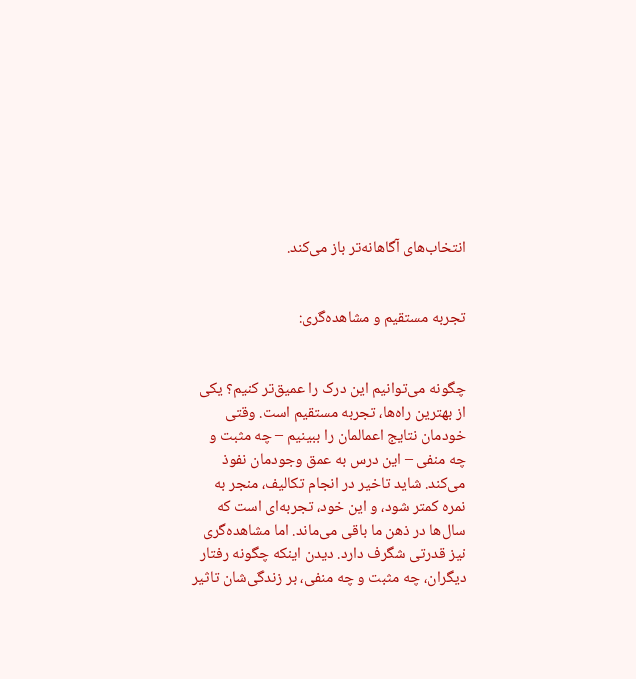انتخاب‌های آگاهانه‌تر باز می‌کند.


تجربه مستقیم و مشاهده‌گری:


چگونه می‌توانیم این درک را عمیق‌تر کنیم؟ یکی از بهترین راه‌ها، تجربه مستقیم است. وقتی خودمان نتایج اعمالمان را ببینیم – چه مثبت و چه منفی – این درس به عمق وجودمان نفوذ می‌کند. شاید تاخیر در انجام تکالیف، منجر به نمره کمتر شود، و این خود، تجربه‌ای است که سال‌ها در ذهن ما باقی می‌ماند. اما مشاهده‌گری نیز قدرتی شگرف دارد. دیدن اینکه چگونه رفتار دیگران، چه مثبت و چه منفی، بر زندگی‌شان تاثیر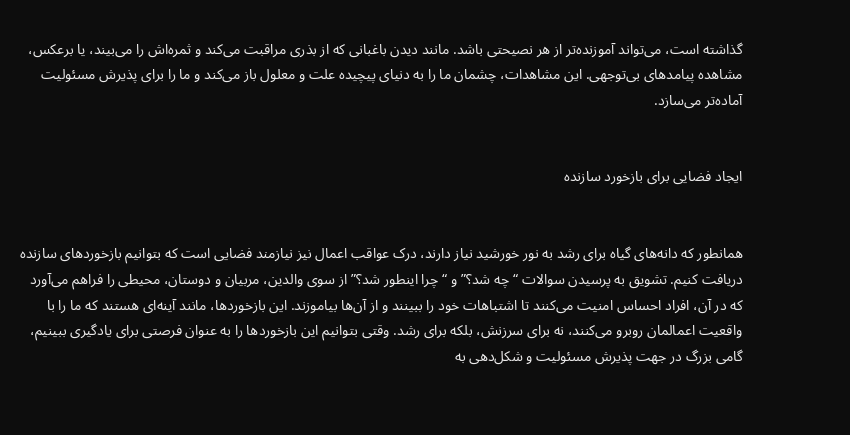گذاشته است، می‌تواند آموزنده‌تر از هر نصیحتی باشد. مانند دیدن باغبانی که از بذری مراقبت می‌کند و ثمره‌اش را می‌بیند، یا برعکس، مشاهده پیامدهای بی‌توجهی. این مشاهدات، چشمان ما را به دنیای پیچیده علت و معلول باز می‌کند و ما را برای پذیرش مسئولیت آماده‌تر می‌سازد.


ایجاد فضایی برای بازخورد سازنده


همانطور که دانه‌های گیاه برای رشد به نور خورشید نیاز دارند، درک عواقب اعمال نیز نیازمند فضایی است که بتوانیم بازخوردهای سازنده دریافت کنیم. تشویق به پرسیدن سوالات “چه شد؟” و “چرا اینطور شد؟” از سوی والدین، مربیان و دوستان، محیطی را فراهم می‌آورد که در آن، افراد احساس امنیت می‌کنند تا اشتباهات خود را ببینند و از آن‌ها بیاموزند. این بازخوردها، مانند آینه‌ای هستند که ما را با واقعیت اعمالمان روبرو می‌کنند، نه برای سرزنش، بلکه برای رشد. وقتی بتوانیم این بازخوردها را به عنوان فرصتی برای یادگیری ببینیم، گامی بزرگ در جهت پذیرش مسئولیت و شکل‌دهی به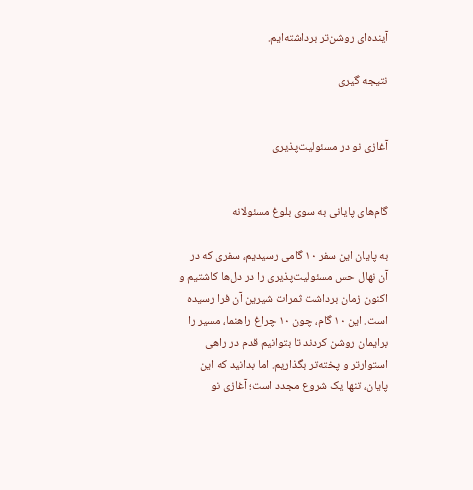آینده‌ای روشن‌تر برداشته‌ایم.

نتیجه گیری


آغازی نو در مسئولیت‌پذیری


گام‌های پایانی به سوی بلوغ مسئولانه

به پایان این سفر ۱۰ گامی رسیدیم، سفری که در آن نهال حس مسئولیت‌پذیری را در دل‌ها کاشتیم و اکنون زمان برداشت ثمرات شیرین آن فرا رسیده است. این ۱۰ گام، چون ۱۰ چراغ راهنما، مسیر را برایمان روشن کردند تا بتوانیم قدم در راهی استوارتر و پخته‌تر بگذاریم. اما بدانید که این پایان، تنها یک شروع مجدد است؛ آغازی نو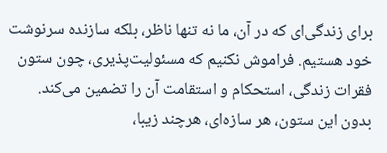برای زندگی‌ای که در آن، ما نه تنها ناظر، بلکه سازنده سرنوشت خود هستیم. فراموش نکنیم که مسئولیت‌پذیری، چون ستون فقرات زندگی، استحکام و استقامت آن را تضمین می‌کند. بدون این ستون، هر سازه‌ای، هرچند زیبا،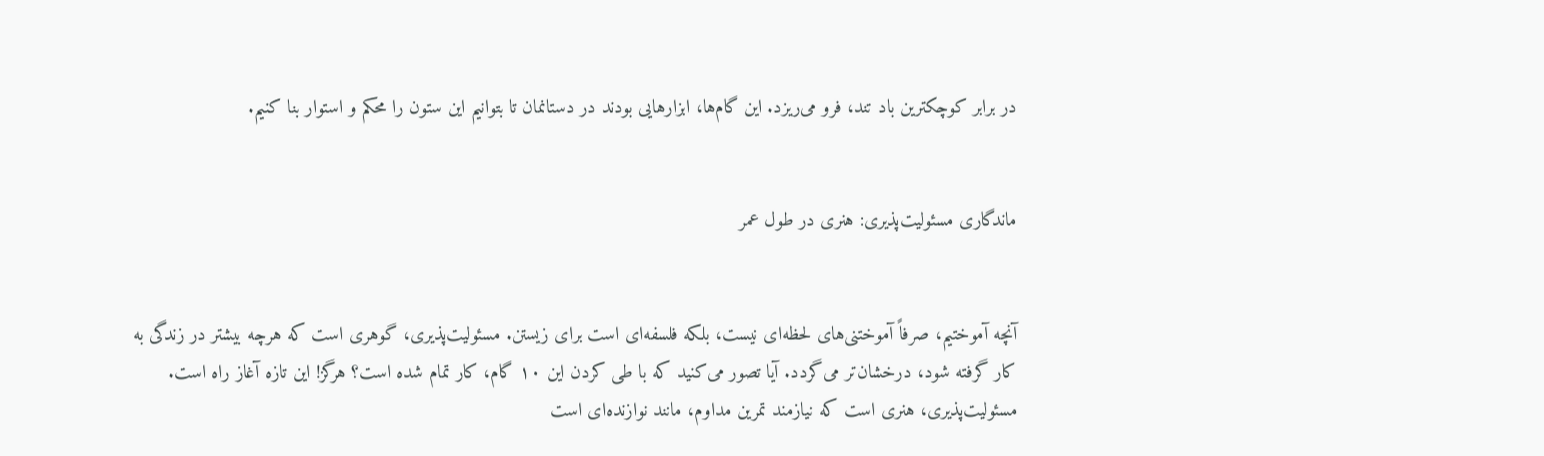در برابر کوچکترین باد تند، فرو می‌ریزد. این گام‌ها، ابزارهایی بودند در دستانمان تا بتوانیم این ستون را محکم و استوار بنا کنیم.


ماندگاری مسئولیت‌پذیری: هنری در طول عمر


آنچه آموختیم، صرفاً آموختنی‌های لحظه‌ای نیست، بلکه فلسفه‌ای است برای زیستن. مسئولیت‌پذیری، گوهری است که هرچه بیشتر در زندگی به کار گرفته شود، درخشان‌تر می‌گردد. آیا تصور می‌کنید که با طی کردن این ۱۰ گام، کار تمام شده است؟ هرگز! این تازه آغاز راه است. مسئولیت‌پذیری، هنری است که نیازمند تمرین مداوم، مانند نوازنده‌ای است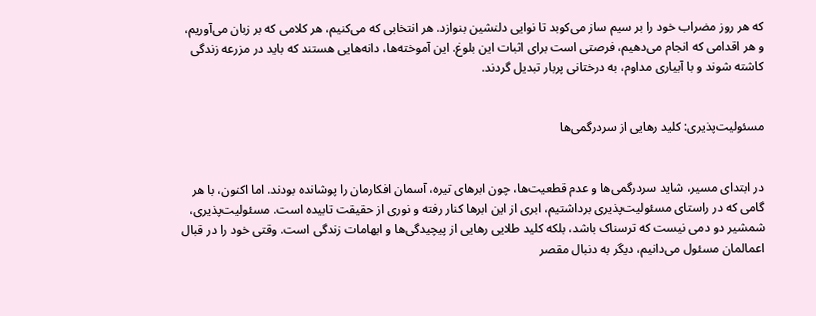که هر روز مضراب خود را بر سیم ساز می‌کوبد تا نوایی دلنشین بنوازد. هر انتخابی که می‌کنیم، هر کلامی که بر زبان می‌آوریم، و هر اقدامی که انجام می‌دهیم، فرصتی است برای اثبات این بلوغ. این آموخته‌ها، دانه‌هایی هستند که باید در مزرعه زندگی کاشته شوند و با آبیاری مداوم، به درختانی پربار تبدیل گردند.


مسئولیت‌پذیری: کلید رهایی از سردرگمی‌ها


در ابتدای مسیر، شاید سردرگمی‌ها و عدم قطعیت‌ها، چون ابرهای تیره، آسمان افکارمان را پوشانده بودند. اما اکنون، با هر گامی که در راستای مسئولیت‌پذیری برداشتیم، ابری از این ابرها کنار رفته و نوری از حقیقت تابیده است. مسئولیت‌پذیری، شمشیر دو دمی نیست که ترسناک باشد، بلکه کلید طلایی رهایی از پیچیدگی‌ها و ابهامات زندگی است. وقتی خود را در قبال اعمالمان مسئول می‌دانیم، دیگر به دنبال مقصر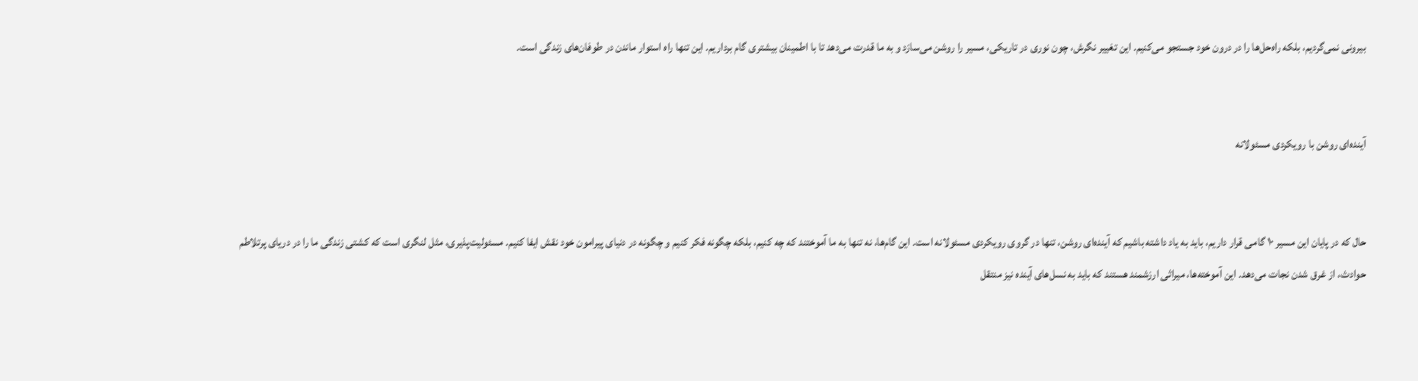بیرونی نمی‌گردیم، بلکه راه‌حل‌ها را در درون خود جستجو می‌کنیم. این تغییر نگرش، چون نوری در تاریکی، مسیر را روشن می‌سازد و به ما قدرت می‌دهد تا با اطمینان بیشتری گام برداریم. این تنها راه استوار ماندن در طوفان‌های زندگی است.


آینده‌ای روشن با رویکردی مسئولانه


حال که در پایان این مسیر ۱۰ گامی قرار داریم، باید به یاد داشته باشیم که آینده‌ای روشن، تنها در گروی رویکردی مسئولانه است. این گام‌ها، نه تنها به ما آموختند که چه کنیم، بلکه چگونه فکر کنیم و چگونه در دنیای پیرامون خود نقش ایفا کنیم. مسئولیت‌پذیری، مثل لنگری است که کشتی زندگی ما را در دریای پرتلاطم حوادث، از غرق شدن نجات می‌دهد. این آموخته‌ها، میراثی ارزشمند هستند که باید به نسل‌های آینده نیز منتقل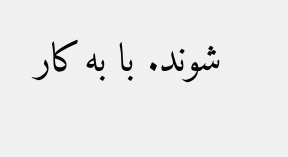شوند. با به کار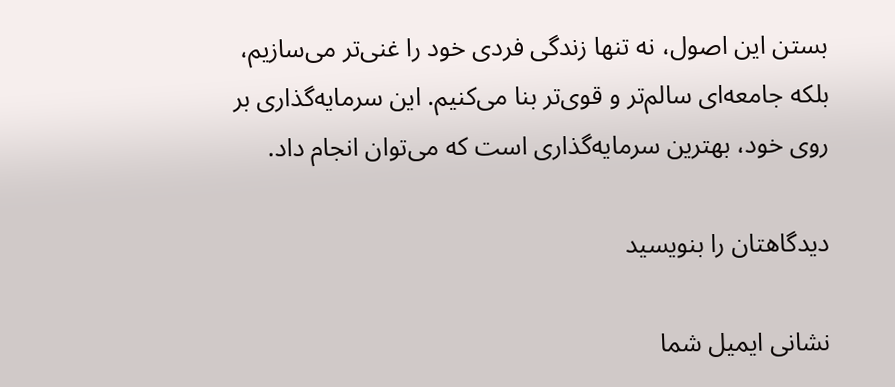بستن این اصول، نه تنها زندگی فردی خود را غنی‌تر می‌سازیم، بلکه جامعه‌ای سالم‌تر و قوی‌تر بنا می‌کنیم. این سرمایه‌گذاری بر روی خود، بهترین سرمایه‌گذاری است که می‌توان انجام داد.

دیدگاهتان را بنویسید

نشانی ایمیل شما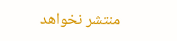منتشر نخواهد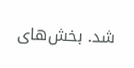شد. بخش‌های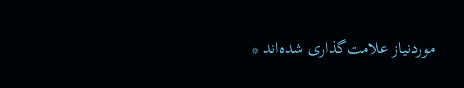موردنیاز علامت‌گذاری شده‌اند *